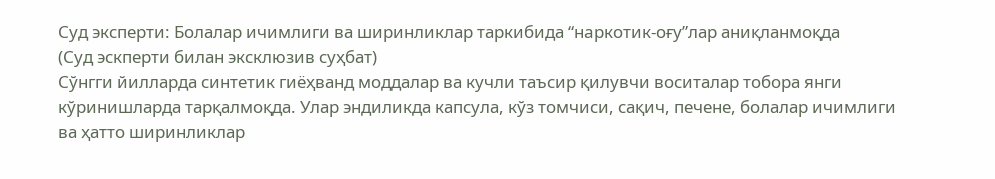Суд эксперти: Болалар ичимлиги ва ширинликлар таркибида “нaркотик-оғу”лар аниқланмоқда
(Суд эскперти билан эксклюзив суҳбат)
Сўнгги йилларда синтетик гиёҳванд моддалар ва кучли таъсир қилувчи воситалар тобора янги кўринишларда тарқалмоқда. Улар эндиликда капсула, кўз томчиси, сақич, печене, болалар ичимлиги ва ҳатто ширинликлар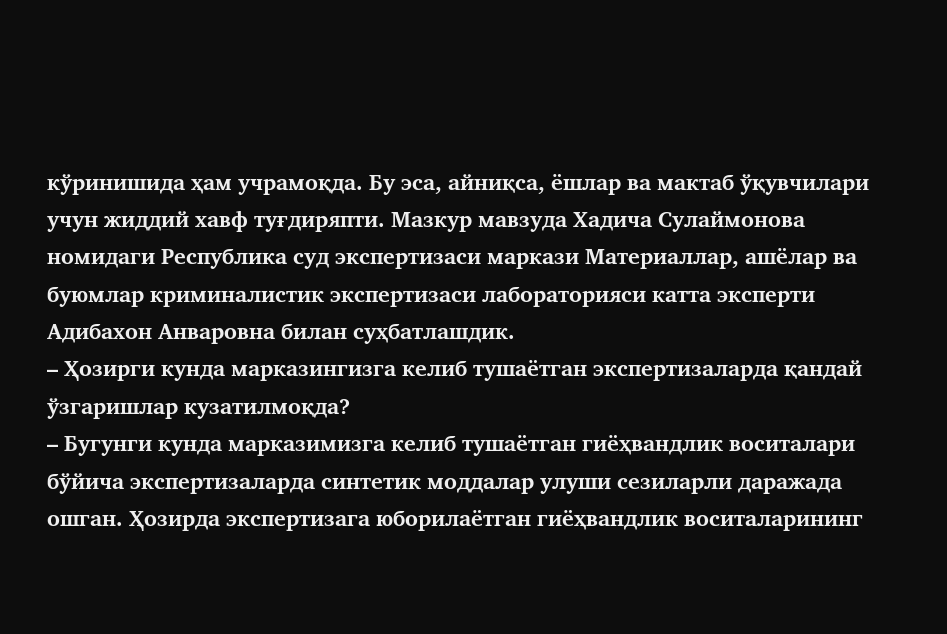кўринишида ҳам учрамоқда. Бу эса, айниқса, ёшлар ва мактаб ўқувчилари учун жиддий хавф туғдиряпти. Мазкур мавзуда Хадича Сулаймонова номидаги Республика суд экспертизаси маркази Материаллар, ашёлар ва буюмлар криминалистик экспертизаси лабораторияси катта эксперти Адибахон Анваровна билан суҳбатлашдик.
– Ҳозирги кунда марказингизга келиб тушаётган экспертизаларда қандай ўзгаришлар кузатилмоқда?
– Бугунги кунда марказимизга келиб тушаётган гиёҳвандлик воситалари бўйича экспертизаларда синтетик моддалар улуши сезиларли даражада ошган. Ҳозирда экспертизага юборилаётган гиёҳвандлик воситаларининг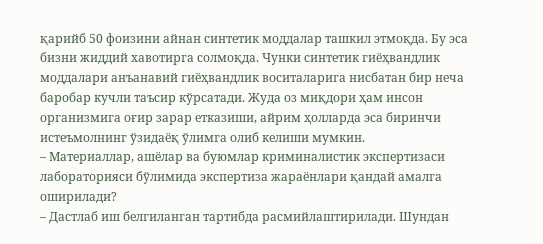қарийб 50 фоизини айнан синтетик моддалар ташкил этмоқда. Бу эса бизни жиддий хавотирга солмоқда. Чунки синтетик гиёҳвандлик моддалари анъанавий гиёҳвандлик воситаларига нисбатан бир неча баробар кучли таъсир кўрсатади. Жуда оз миқдори ҳам инсон организмига оғир зарар етказиши, айрим ҳолларда эса биринчи истеъмолнинг ўзидаёқ ўлимга олиб келиши мумкин.
– Материаллар, ашёлар ва буюмлар криминалистик экспертизаси лабораторияси бўлимида экспертиза жараёнлари қандай амалга оширилади?
– Дастлаб иш белгиланган тартибда расмийлаштирилади. Шундан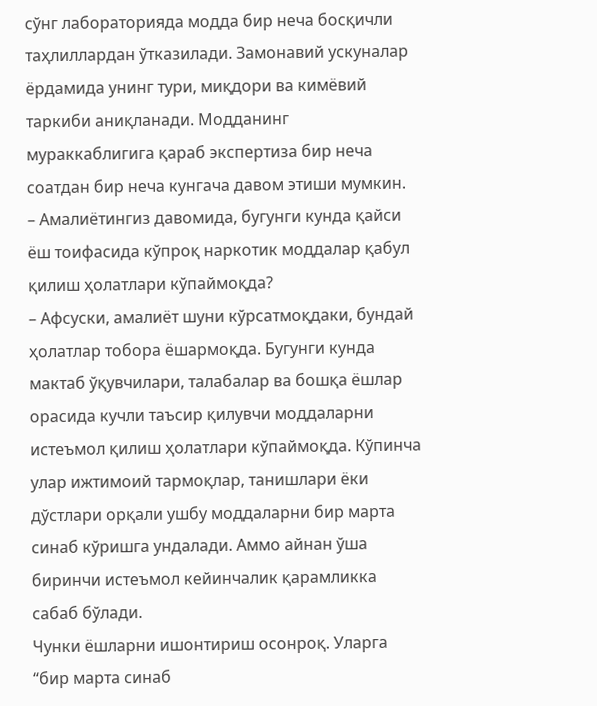сўнг лабораторияда модда бир неча босқичли таҳлиллардан ўтказилади. Замонавий ускуналар ёрдамида унинг тури, миқдори ва кимёвий таркиби аниқланади. Модданинг мураккаблигига қараб экспертиза бир неча соатдан бир неча кунгача давом этиши мумкин.
– Амалиётингиз давомида, бугунги кунда қайси ёш тоифасида кўпроқ наркотик моддалар қабул қилиш ҳолатлари кўпаймоқда?
– Афсуски, амалиёт шуни кўрсатмоқдаки, бундай ҳолатлар тобора ёшармоқда. Бугунги кунда мактаб ўқувчилари, талабалар ва бошқа ёшлар орасида кучли таъсир қилувчи моддаларни истеъмол қилиш ҳолатлари кўпаймоқда. Кўпинча улар ижтимоий тармоқлар, танишлари ёки дўстлари орқали ушбу моддаларни бир марта синаб кўришга ундалади. Аммо айнан ўша биринчи истеъмол кейинчалик қарамликка сабаб бўлади.
Чунки ёшларни ишонтириш осонроқ. Уларга “бир марта синаб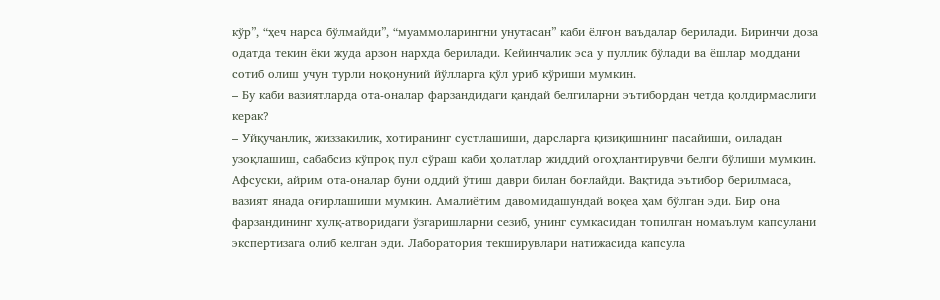кўр”, “ҳеч нарса бўлмайди”, “муаммоларингни унутасан” каби ёлғон ваъдалар берилади. Биринчи доза одатда текин ёки жуда арзон нархда берилади. Кейинчалик эса у пуллик бўлади ва ёшлар моддани сотиб олиш учун турли ноқонуний йўлларга қўл уриб кўриши мумкин.
– Бу каби вазиятларда ота-оналар фарзандидаги қандай белгиларни эътибордан четда қолдирмаслиги керак?
– Уйқучанлик, жиззакилик, хотиранинг сустлашиши, дарсларга қизиқишнинг пасайиши, оиладан узоқлашиш, сабабсиз кўпроқ пул сўраш каби ҳолатлар жиддий огоҳлантирувчи белги бўлиши мумкин. Афсуски, айрим ота-оналар буни оддий ўтиш даври билан боғлайди. Вақтида эътибор берилмаса, вазият янада оғирлашиши мумкин. Амалиётим давомидашундай воқеа ҳам бўлган эди. Бир она фарзандининг хулқ-атворидаги ўзгаришларни сезиб, унинг сумкасидан топилган номаълум капсулани экспертизага олиб келган эди. Лаборатория текширувлари натижасида капсула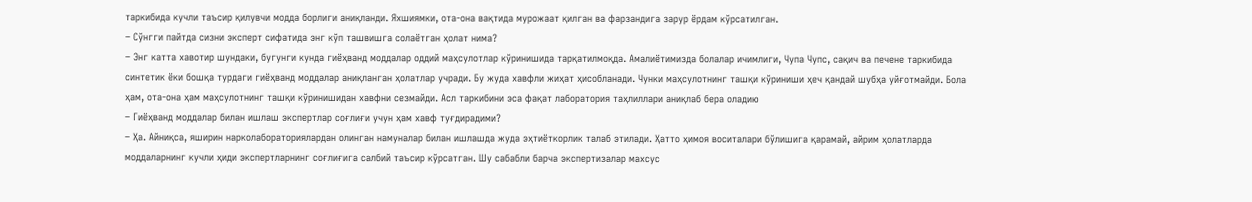таркибида кучли таъсир қилувчи модда борлиги аниқланди. Яхшиямки, ота-она вақтида мурожаат қилган ва фарзандига зарур ёрдам кўрсатилган.
– Сўнгги пайтда сизни эксперт сифатида энг кўп ташвишга солаётган ҳолат нима?
– Энг катта хавотир шундаки, бугунги кунда гиёҳванд моддалар оддий маҳсулотлар кўринишида тарқатилмоқда. Амалиётимизда болалар ичимлиги, Чупа Чупс, сақич ва печене таркибида синтетик ёки бошқа турдаги гиёҳванд моддалар аниқланган ҳолатлар учради. Бу жуда хавфли жиҳат ҳисобланади. Чунки маҳсулотнинг ташқи кўриниши ҳеч қандай шубҳа уйғотмайди. Бола ҳам, ота-она ҳам маҳсулотнинг ташқи кўринишидан хавфни сезмайди. Асл таркибини эса фақат лаборатория таҳлиллари аниқлаб бера оладию
– Гиёҳванд моддалар билан ишлаш экспертлар соғлиғи учун ҳам хавф туғдирадими?
– Ҳа. Айниқса, яширин нарколабораториялардан олинган намуналар билан ишлашда жуда эҳтиёткорлик талаб этилади. Ҳатто ҳимоя воситалари бўлишига қарамай, айрим ҳолатларда моддаларнинг кучли ҳиди экспертларнинг соғлиғига салбий таъсир кўрсатган. Шу сабабли барча экспертизалар махсус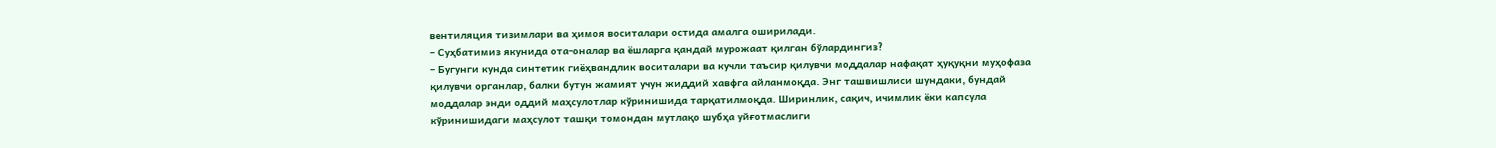вентиляция тизимлари ва ҳимоя воситалари остида амалга оширилади.
– Суҳбатимиз якунида ота-оналар ва ёшларга қандай мурожаат қилган бўлардингиз?
– Бугунги кунда синтетик гиёҳвандлик воситалари ва кучли таъсир қилувчи моддалар нафақат ҳуқуқни муҳофаза қилувчи органлар, балки бутун жамият учун жиддий хавфга айланмоқда. Энг ташвишлиси шундаки, бундай моддалар энди оддий маҳсулотлар кўринишида тарқатилмоқда. Ширинлик, сақич, ичимлик ёки капсула кўринишидаги маҳсулот ташқи томондан мутлақо шубҳа уйғотмаслиги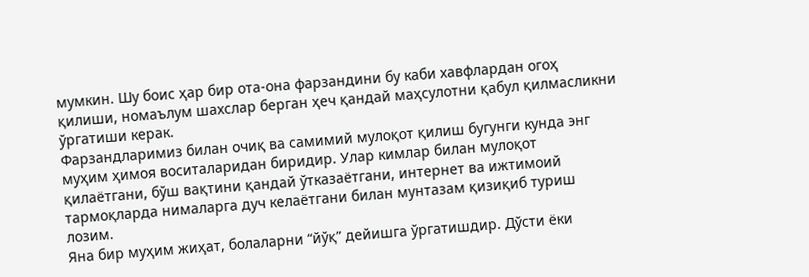мумкин. Шу боис ҳар бир ота-она фарзандини бу каби хавфлардан огоҳ қилиши, номаълум шахслар берган ҳеч қандай маҳсулотни қабул қилмасликни ўргатиши керак.
Фарзандларимиз билан очиқ ва самимий мулоқот қилиш бугунги кунда энг муҳим ҳимоя воситаларидан биридир. Улар кимлар билан мулоқот қилаётгани, бўш вақтини қандай ўтказаётгани, интернет ва ижтимоий тармоқларда нималарга дуч келаётгани билан мунтазам қизиқиб туриш лозим.
Яна бир муҳим жиҳат, болаларни “йўқ” дейишга ўргатишдир. Дўсти ёки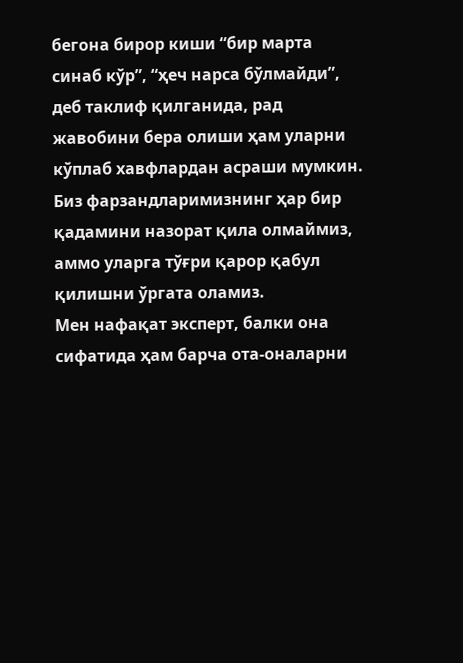бегона бирор киши “бир марта синаб кўр”, “ҳеч нарса бўлмайди”, деб таклиф қилганида, рад жавобини бера олиши ҳам уларни кўплаб хавфлардан асраши мумкин. Биз фарзандларимизнинг ҳар бир қадамини назорат қила олмаймиз, аммо уларга тўғри қарор қабул қилишни ўргата оламиз.
Мен нафақат эксперт, балки она сифатида ҳам барча ота-оналарни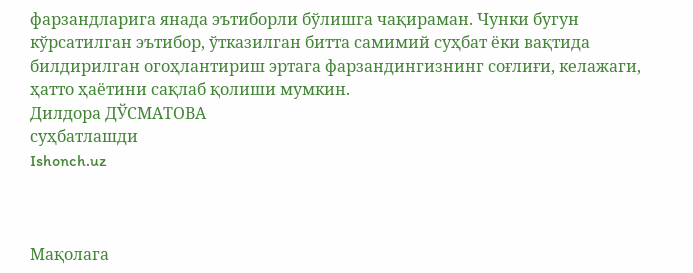фарзандларига янада эътиборли бўлишга чақираман. Чунки бугун кўрсатилган эътибор, ўтказилган битта самимий суҳбат ёки вақтида билдирилган огоҳлантириш эртага фарзандингизнинг соғлиғи, келажаги, ҳатто ҳаётини сақлаб қолиши мумкин.
Дилдора ДЎСМАТОВА
суҳбатлашди
Ishonch.uz



Mақолага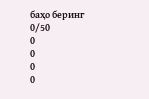баҳо беринг
0/50
0
0
0
0